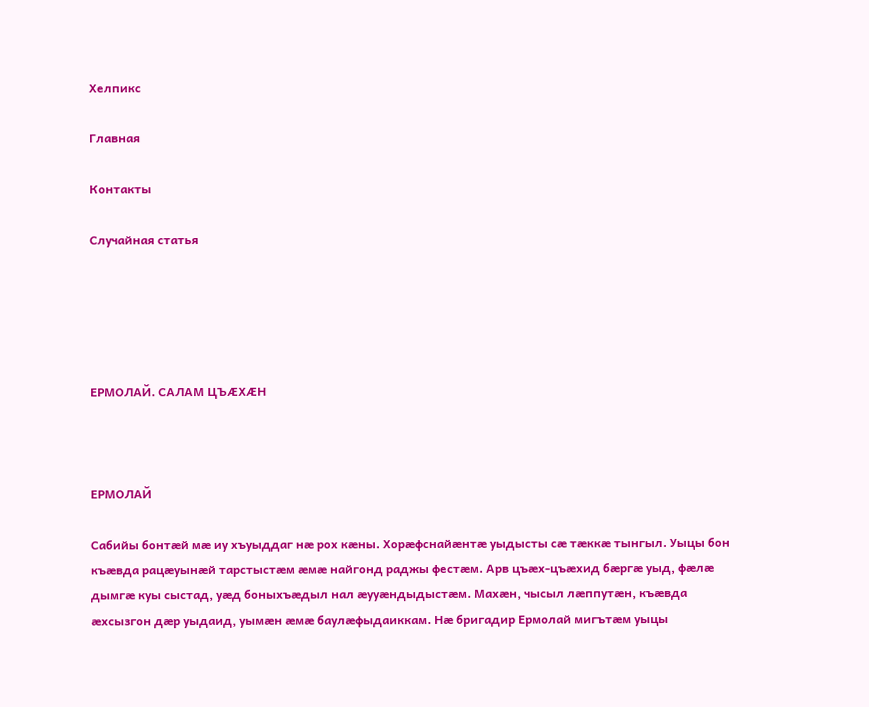Хелпикс

Главная

Контакты

Случайная статья





ЕРМОЛАЙ. САЛАМ ЦЪÆХÆН



ЕРМОЛАЙ

Сабийы бонтæй мæ иу хъуыддаг нæ рох кæны. Хорæфснайæнтæ уыдысты сæ тæккæ тынгыл. Уыцы бон къæвда рацæуынæй тарстыстæм æмæ найгонд раджы фестæм. Арв цъæх-цъæхид бæргæ уыд, фæлæ дымгæ куы сыстад, уæд боныхъæдыл нал æууæндыдыстæм. Махæн, чысыл лæппутæн, къæвда æхсызгон дæр уыдаид, уымæн æмæ баулæфыдаиккам. Нæ бригадир Ермолай мигътæм уыцы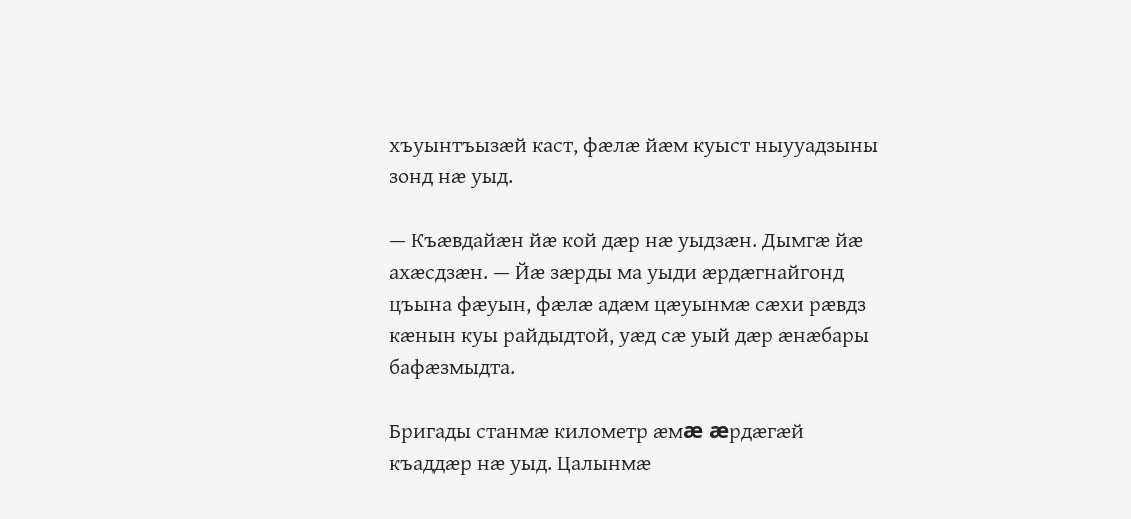хъуынтъызæй каст, фæлæ йæм куыст ныууадзыны зонд нæ уыд.

— Къæвдайæн йæ кой дæр нæ уыдзæн. Дымгæ йæ ахæсдзæн. — Йæ зæрды ма уыди æрдæгнайгонд цъына фæуын, фæлæ адæм цæуынмæ сæхи рæвдз кæнын куы райдыдтой, уæд сæ уый дæр æнæбары бафæзмыдта.

Бригады станмæ километр æмæ æрдæгæй къаддæр нæ уыд. Цалынмæ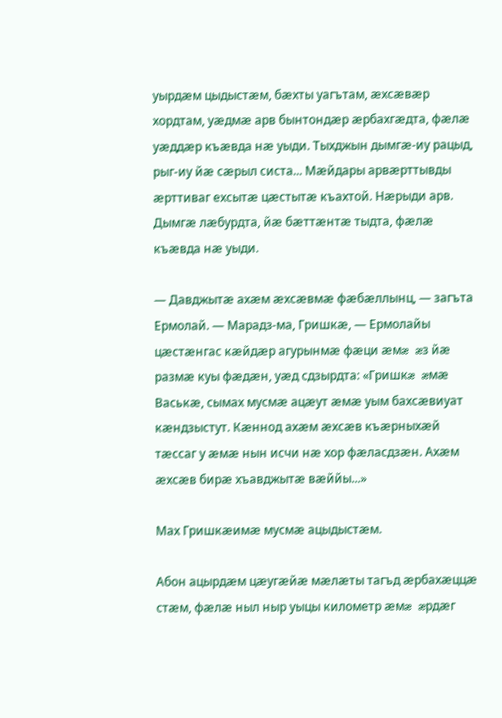уырдæм цыдыстæм, бæхты уагътам, æхсæвæр хордтам, уæдмæ арв бынтондæр æрбахгæдта, фæлæ уæддæр къæвда нæ уыди. Тыхджын дымгæ-иу рацыд, рыг-иу йæ сæрыл систа... Мæйдары арвæрттывды æрттиваг ехсытæ цæстытæ къахтой. Нæрыди арв. Дымгæ лæбурдта, йæ бæттæнтæ тыдта, фæлæ къæвда нæ уыди.

— Давджытæ ахæм æхсæвмæ фæбæллынц, — загъта Ермолай. — Марадз-ма, Гришкæ, — Ермолайы цæстæнгас кæйдæр агурынмæ фæци æмæ æз йæ размæ куы фæдæн, уæд сдзырдта: «Гришкæ æмæ Васькæ, сымах мусмæ ацæут æмæ уым бахсæвиуат кæндзыстут. Кæннод ахæм æхсæв къæрныхæй тæссаг у æмæ нын исчи нæ хор фæласдзæн. Ахæм æхсæв бирæ хъавджытæ вæййы...»

Мах Гришкæимæ мусмæ ацыдыстæм.

Абон ацырдæм цæугæйæ мæлæты тагъд æрбахæццæ стæм, фæлæ ныл ныр уыцы километр æмæ æрдæг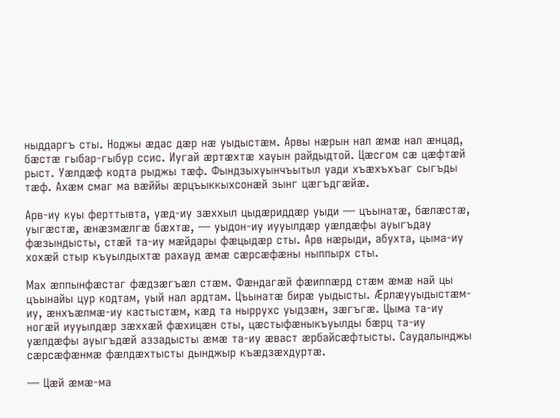ныддаргъ сты. Ноджы æдас дæр нæ уыдыстæм. Арвы нæрын нал æмæ нал æнцад, бæстæ гыбар-гыбур ссис. Иугай æртæхтæ хауын райдыдтой. Цæсгом сæ цæфтæй рыст. Уæлдæф кодта рыджы тæф. Фындзыхуынчъытыл уади хъæхъхъаг сыгъды тæф. Ахæм смаг ма вæййы æрцъыккыхсонæй зынг цæгъдгæйæ.

Арв-иу куы ферттывта, уæд-иу зæххыл цыдæриддæр уыди — цъынатæ, бæлæстæ, уыгæстæ, æнæзмæлгæ бæхтæ, — уыдон-иу иууылдæр уæлдæфы ауыгъдау фæзындысты, стæй та-иу мæйдары фæцыдæр сты. Арв нæрыди, абухта, цыма-иу хохæй стыр къуылдыхтæ рахауд æмæ сæрсæфæны ныппырх сты.

Мах æппынфæстаг фæдзæгъæл стæм. Фæндагæй фæиппæрд стæм æмæ най цы цъынайы цур кодтам, уый нал ардтам. Цъынатæ бирæ уыдысты. Æрлæууыдыстæм-иу, æнхъæлмæ-иу кастыстæм, кæд та ныррухс уыдзæн, зæгъгæ. Цыма та-иу ногæй иууылдæр зæххæй фæхицæн сты, цæстыфæныкъуылды бæрц та-иу уæлдæфы ауыгъдæй аззадысты æмæ та-иу æваст æрбайсæфтысты. Саудалынджы сæрсæфæнмæ фæлдæхтысты дынджыр къæдзæхдуртæ.

— Цæй æмæ-ма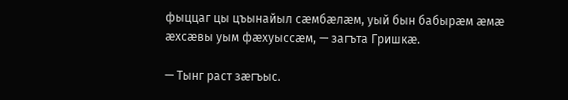фыццаг цы цъынайыл сæмбæлæм, уый бын бабырæм æмæ æхсæвы уым фæхуыссæм, — загъта Гришкæ.

— Тынг раст зæгъыс.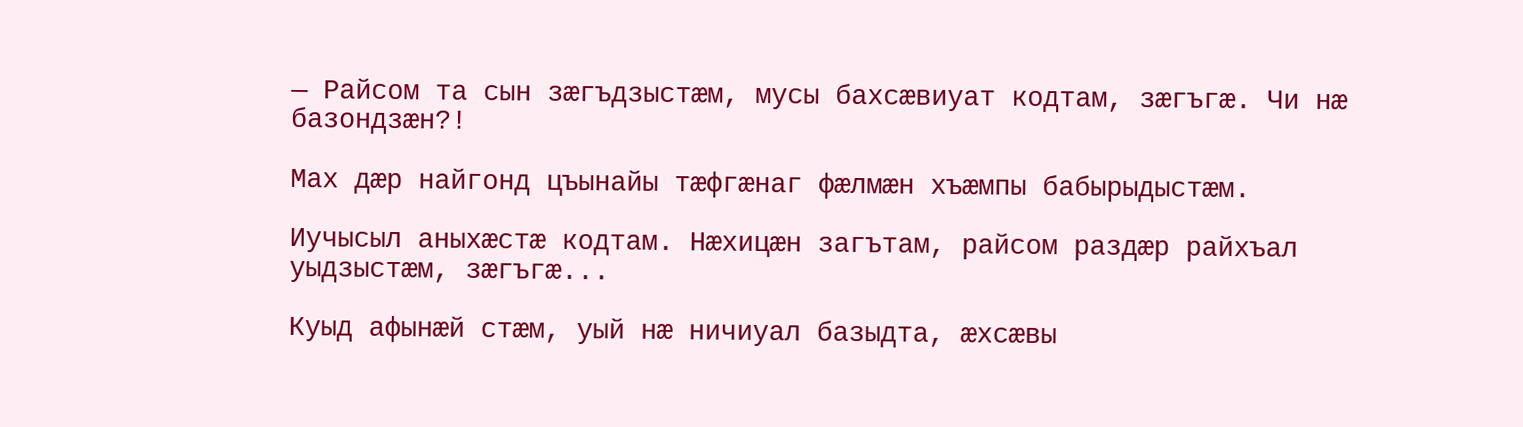— Райсом та сын зæгъдзыстæм, мусы бахсæвиуат кодтам, зæгъгæ. Чи нæ базондзæн?!

Мах дæр найгонд цъынайы тæфгæнаг фæлмæн хъæмпы бабырыдыстæм.

Иучысыл аныхæстæ кодтам. Нæхицæн загътам, райсом раздæр райхъал уыдзыстæм, зæгъгæ...

Куыд афынæй стæм, уый нæ ничиуал базыдта, æхсæвы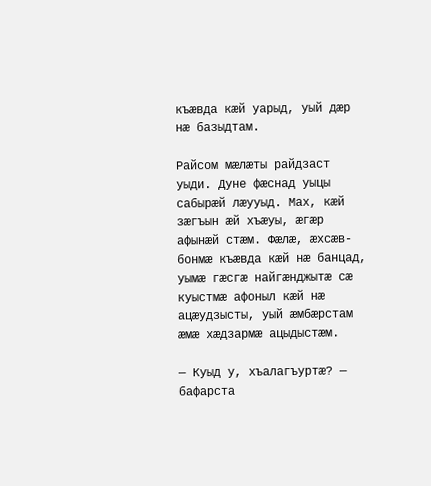къæвда кæй уарыд, уый дæр нæ базыдтам.

Райсом мæлæты райдзаст уыди. Дуне фæснад уыцы сабырæй лæууыд. Мах, кæй зæгъын æй хъæуы, æгæр афынæй стæм. Фæлæ, æхсæв-бонмæ къæвда кæй нæ банцад, уымæ гæсгæ найгæнджытæ сæ куыстмæ афоныл кæй нæ ацæудзысты, уый æмбæрстам æмæ хæдзармæ ацыдыстæм.

— Куыд у, хъалагъуртæ? — бафарста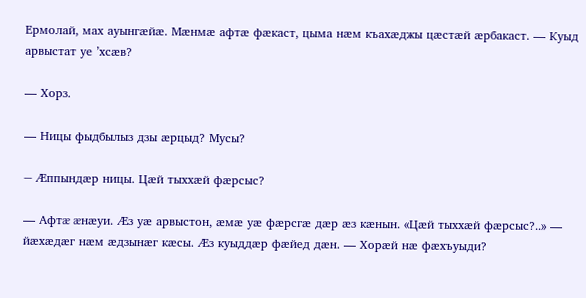Ермолай, мах ауынгæйæ. Мæнмæ афтæ фæкаст, цыма нæм къахæджы цæстæй æрбакаст. — Куыд арвыстат уе ’хсæв?

— Хорз.

— Ницы фыдбылыз дзы æрцыд? Мусы?

— Æппындæр ницы. Цæй тыххæй фæрсыс?

— Афтæ æнæуи. Æз уæ арвыстон, æмæ уæ фæрсгæ дæр æз кæнын. «Цæй тыххæй фæрсыс?..» — йæхæдæг нæм æдзынæг кæсы. Æз куыддæр фæйед дæн. — Хорæй нæ фæхъуыди?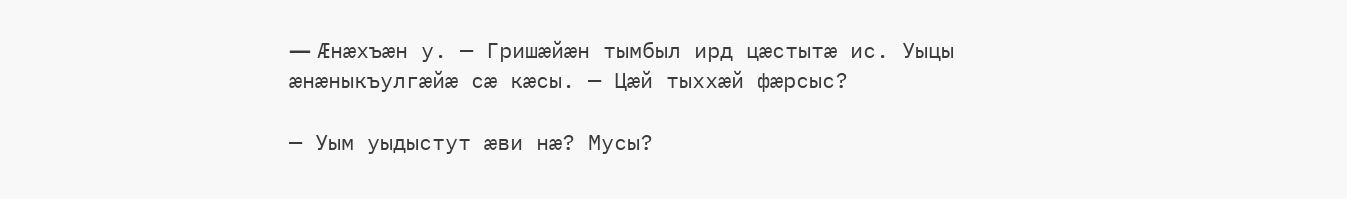— Æнæхъæн у. — Гришæйæн тымбыл ирд цæстытæ ис. Уыцы æнæныкъулгæйæ сæ кæсы. — Цæй тыххæй фæрсыс?

— Уым уыдыстут æви нæ? Мусы?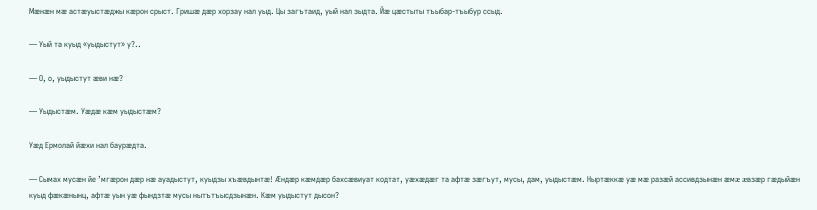Мæнæн мæ астæуыстæджы кæрон срыст. Гришæ дæр хорзау нал уыд. Цы загътаид, уый нал зыдта. Йæ цæстыты тъыбар-тъыбур ссыд.

— Уый та куыд «уыдыстут» у?..

— О, о, уыдыстут æви нæ?

— Уыдыстæм. Уæдæ кæм уыдыстæм?

Уæд Ермолай йæхи нал баурæдта.

— Сымах мусæн йе ’мгæрон дæр нæ ауадыстут, куыдзы хъæвдынтæ! Æндæр кæмдæр бахсæвиуат кодтат, уæхæдæг та афтæ зæгъут, мусы, дам, уыдыстæм. Ныртæккæ уæ мæ разæй ассивдзынæн æмæ æвзæр гæдыйæн куыд фæкæнынц, афтæ уын уæ фындзтæ мусы нытътъысдзынæн. Кæм уыдыстут дысон?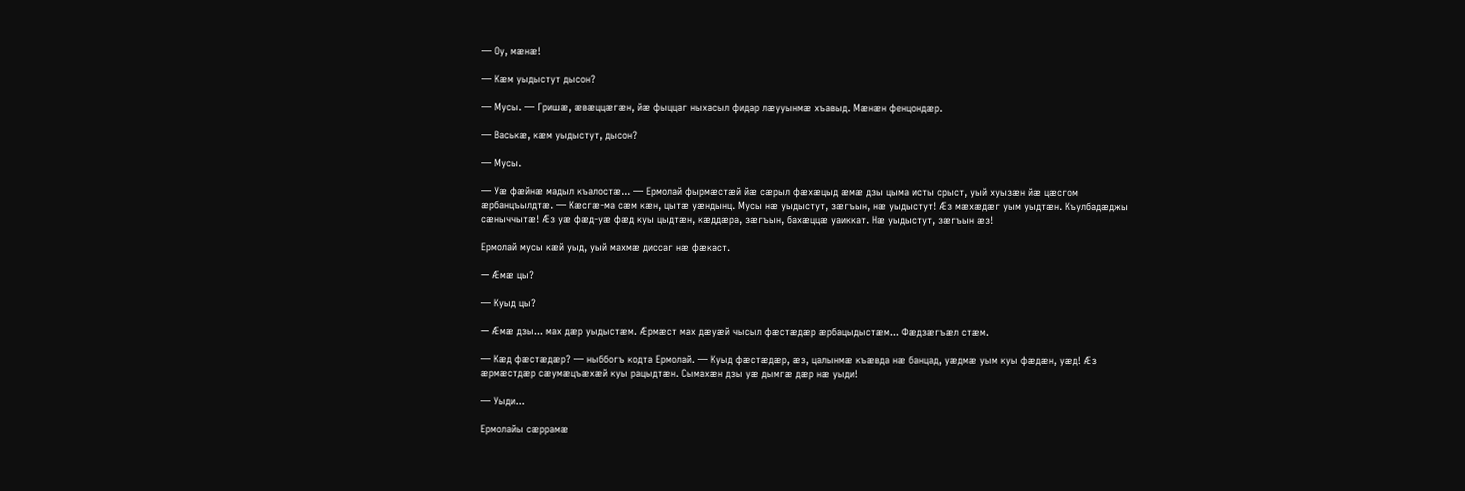— Оу, мæнæ!

— Кæм уыдыстут дысон?

— Мусы. — Гришæ, æвæццæгæн, йæ фыццаг ныхасыл фидар лæууынмæ хъавыд. Мæнæн фенцондæр.

— Васькæ, кæм уыдыстут, дысон?

— Мусы.

— Уæ фæйнæ мадыл къалостæ... — Ермолай фырмæстæй йæ сæрыл фæхæцыд æмæ дзы цыма исты срыст, уый хуызæн йæ цæсгом æрбанцъылдтæ. — Кæсгæ-ма сæм кæн, цытæ уæндынц. Мусы нæ уыдыстут, зæгъын, нæ уыдыстут! Æз мæхæдæг уым уыдтæн. Къулбадæджы сæныччытæ! Æз уæ фæд-уæ фæд куы цыдтæн, кæддæра, зæгъын, бахæццæ уаиккат. Нæ уыдыстут, зæгъын æз!

Ермолай мусы кæй уыд, уый махмæ диссаг нæ фæкаст.

— Æмæ цы?

— Куыд цы?

— Æмæ дзы... мах дæр уыдыстæм. Æрмæст мах дæуæй чысыл фæстæдæр æрбацыдыстæм... Фæдзæгъæл стæм.

— Кæд фæстæдæр? — ныббогъ кодта Ермолай. — Куыд фæстæдæр, æз, цалынмæ къæвда нæ банцад, уæдмæ уым куы фæдæн, уæд! Æз æрмæстдæр сæумæцъæхæй куы рацыдтæн. Сымахæн дзы уæ дымгæ дæр нæ уыди!

— Уыди...

Ермолайы сæррамæ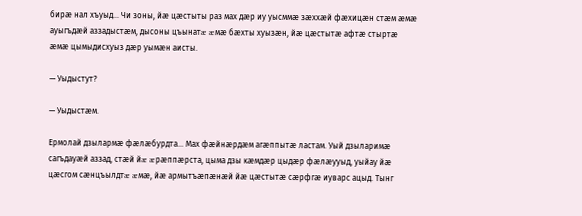бирæ нал хъуыд... Чи зоны, йæ цæстыты раз мах дæр иу уысммæ зæххæй фæхицæн стæм æмæ ауыгъдæй аззадыстæм, дысоны цъынатæ æмæ бæхты хуызæн, йæ цæстытæ афтæ стыртæ æмæ цымыдисхуыз дæр уымæн аисты.

— Уыдыстут?

— Уыдыстæм.

Ермолай дзылармæ фæлæбурдта... Мах фæйнæрдæм агæппытæ ластам. Уый дзыларимæ сагъдауæй аззад, стæй йæ æрæппæрста, цыма дзы кæмдæр цыдæр фæлæууыд, уыйау йæ цæсгом сæнцъылдтæ æмæ, йæ армытъæпæнæй йæ цæстытæ сæрфгæ иуварс ацыд. Тынг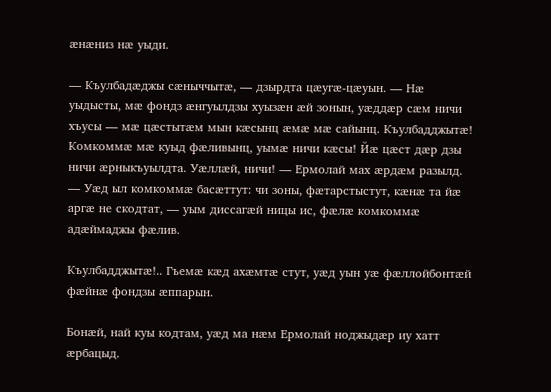æнæниз нæ уыди.

— Къулбадæджы сæныччытæ, — дзырдта цæугæ-цæуын. — Нæ уыдысты, мæ фондз æнгуылдзы хуызæн æй зонын, уæддæр сæм ничи хъусы — мæ цæстытæм мын кæсынц æмæ мæ сайынц. Къулбадджытæ! Комкоммæ мæ куыд фæливынц, уымæ ничи кæсы! Йæ цæст дæр дзы ничи æрныкъуылдта. Уæллæй, ничи! — Ермолай мах æрдæм разылд. — Уæд ыл комкоммæ басæттут: чи зоны, фæтарстыстут, кæнæ та йæ аргæ не скодтат, — уым диссагæй ницы ис, фæлæ комкоммæ адæймаджы фæлив.

Къулбадджытæ!.. Гъемæ кæд ахæмтæ стут, уæд уын уæ фæллойбонтæй фæйнæ фондзы æппарын.

Бонæй, най куы кодтам, уæд ма нæм Ермолай ноджыдæр иу хатт æрбацыд.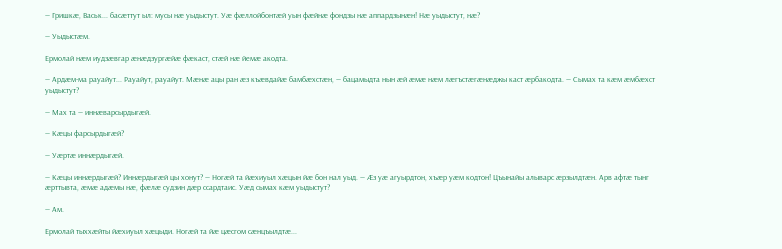— Гришкæ, Васьк... басæттут ыл: мусы нæ уыдыстут. Уæ фæллойбонтæй уын фæйнæ фондзы нæ аппардзынæн! Нæ уыдыстут, нæ?

— Уыдыстæм.

Ермолай нæм иудзæвгар æнæдзургæйæ фæкаст, стæй нæ йемæ акодта.

— Ардæм-ма рауайут... Рауайут, рауайут. Мæнæ ацы ран æз къæвдайæ бамбæхстæн, — бацамыдта нын æй æмæ нæм лæгъстæгæнæджы каст æрбакодта. — Сымах та кæм æмбæхст уыдыстут?

— Мах та — иннæварсырдыгæй.

— Кæцы фарсырдыгæй?

— Уæртæ иннæрдыгæй.

— Кæцы иннæрдыгæй? Иннæрдыгæй цы хонут? — Ногæй та йæхиуыл хæцын йæ бон нал уыд. — Æз уæ агуырдтон, хъæр уæм кодтон! Цъынайы алыварс æрзылдтæн. Арв афтæ тынг æрттывта, æмæ адæмы нæ, фæлæ судзин дæр ссардтаис. Уæд сымах кæм уыдыстут?

— Ам.

Ермолай тыххæйты йæхиуыл хæцыди. Ногæй та йæ цæсгом сæнцъылдтæ...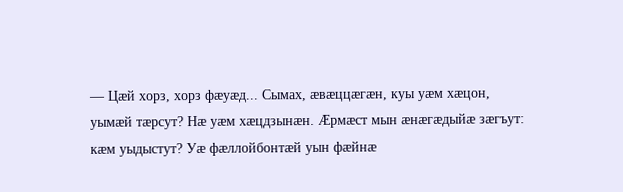— Цæй хорз, хорз фæуæд... Сымах, æвæццæгæн, куы уæм хæцон, уымæй тæрсут? Нæ уæм хæцдзынæн. Æрмæст мын æнæгæдыйæ зæгъут: кæм уыдыстут? Уæ фæллойбонтæй уын фæйнæ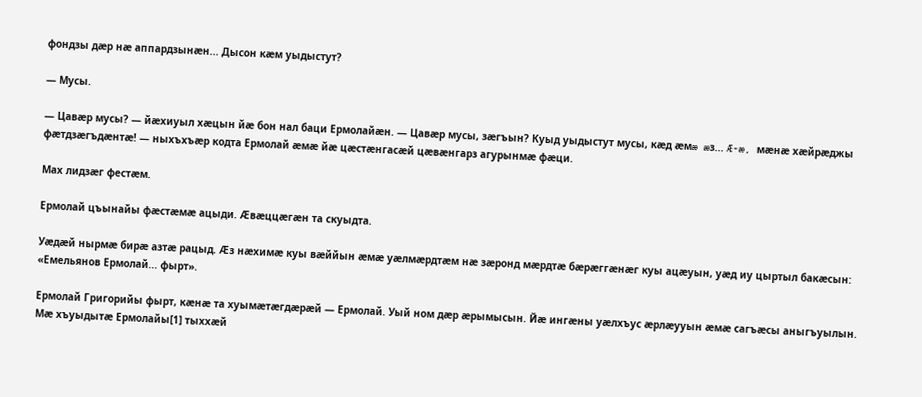фондзы дæр нæ аппардзынæн... Дысон кæм уыдыстут?

— Мусы.

— Цавæр мусы? — йæхиуыл хæцын йæ бон нал баци Ермолайæн. — Цавæр мусы, зæгъын? Куыд уыдыстут мусы, кæд æмæ æз... Æ-æ, мæнæ хæйрæджы фæтдзæгъдæнтæ! — ныхъхъæр кодта Ермолай æмæ йæ цæстæнгасæй цæвæнгарз агурынмæ фæци.

Мах лидзæг фестæм.

Ермолай цъынайы фæстæмæ ацыди. Æвæццæгæн та скуыдта.

Уæдæй нырмæ бирæ азтæ рацыд. Æз нæхимæ куы вæййын æмæ уæлмæрдтæм нæ зæронд мæрдтæ бæрæггæнæг куы ацæуын, уæд иу цыртыл бакæсын: «Емельянов Ермолай... фырт».

Ермолай Григорийы фырт, кæнæ та хуымæтæгдæрæй — Ермолай. Уый ном дæр æрымысын. Йæ ингæны уæлхъус æрлæууын æмæ сагъæсы аныгъуылын. Мæ хъуыдытæ Ермолайы[1] тыххæй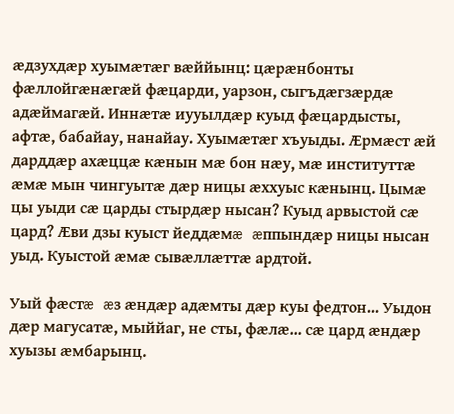æдзухдæр хуымæтæг вæййынц: цæрæнбонты фæллойгæнæгæй фæцарди, уарзон, сыгъдæгзæрдæ адæймагæй. Иннæтæ иууылдæр куыд фæцардысты, афтæ, бабайау, нанайау. Хуымæтæг хъуыды. Æрмæст æй дарддæр ахæццæ кæнын мæ бон нæу, мæ институттæ æмæ мын чингуытæ дæр ницы æххуыс кæнынц. Цымæ цы уыди сæ царды стырдæр нысан? Куыд арвыстой сæ цард? Æви дзы куыст йеддæмæ æппындæр ницы нысан уыд. Куыстой æмæ сывæллæттæ ардтой.

Уый фæстæ æз æндæр адæмты дæр куы федтон... Уыдон дæр магусатæ, мыййаг, не сты, фæлæ... сæ цард æндæр хуызы æмбарынц.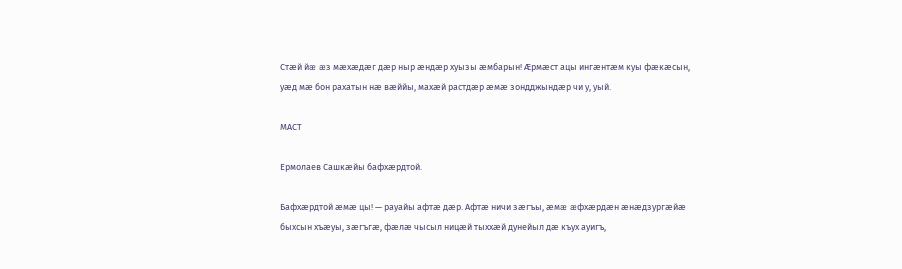Стæй йæ æз мæхæдæг дæр ныр æндæр хуызы æмбарын! Æрмæст ацы ингæнтæм куы фæкæсын, уæд мæ бон рахатын нæ вæййы, махæй растдæр æмæ зондджындæр чи у, уый.

МАСТ

Ермолаев Сашкæйы бафхæрдтой.

Бафхæрдтой æмæ цы! — рауайы афтæ дæр. Афтæ ничи зæгъы, æмæ æфхæрдæн æнæдзургæйæ быхсын хъæуы, зæгъгæ, фæлæ чысыл ницæй тыххæй дунейыл дæ къух ауигъ,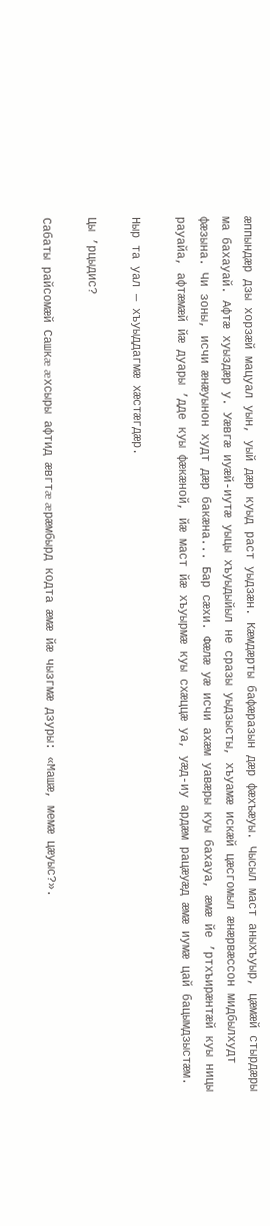æппындæр дзы хорзæй мацуал уын, уый дæр куыд раст уыдзæн. Кæмдæрты бафæразын дæр фæхъæуы. Чысыл маст аныхъуыр, цæмæй стырдæры ма бахауай. Афтæ хуыздæр у. Уæвгæ иуæй-иутæ уыцы хъуыдыйыл не сразы уыдзысты, хъуамæ искæй цæсгомыл æнæрвæссон мидбылхудт фæзына. Чи зоны, исчи æнæуынон худт дæр бакæна... Бар сæхи. Фæлæ уæ исчи ахæм уавæры куы бахауа, æмæ йе ’ртхъирæнтæй куы ницы рауайа, афтæмæй йæ дуары ’дде куы фæкæной, йæ маст йæ хъуырмæ куы схæццæ уа, уæд-иу ардæм рацæуæд æмæ иумæ цай бацымдзыстæм.

Ныр та уал — хъуыддагмæ хæстæгдæр.

Цы ’рцыдис?

Сабаты райсомæй Сашкæ æхсыры афтид æвгтæ æрæмбырд кодта æмæ йæ чызгмæ дзуры: «Машæ, мемæ цæуыс?».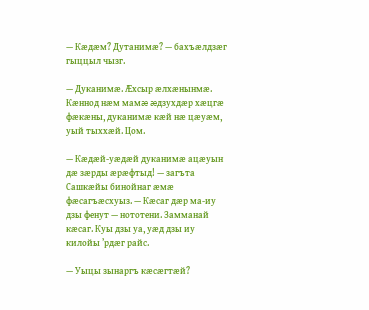— Кæдæм? Дутанимæ? — бахъæлдзæг гыццыл чызг.

— Дуканимæ. Æхсыр æлхæнынмæ. Кæннод нæм мамæ æдзухдæр хæцгæ фæкæны, дуканимæ кæй нæ цæуæм, уый тыххæй. Цом.

— Кæдæй-уæдæй дуканимæ ацæуын дæ зæрды æрæфтыд! — загъта Сашкæйы бинойнаг æмæ фæсагъæсхуыз. — Кæсаг дæр ма-иу дзы фенут — нототени. Замманай кæсаг. Куы дзы уа, уæд дзы иу килойы ’рдæг райс.

— Уыцы зынаргъ кæсæгтæй?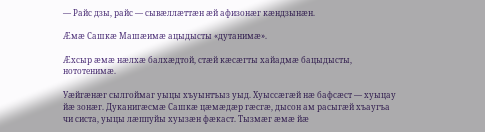— Райс дзы, райс — сывæллæттæн æй афизонæг кæндзынæн.

Æмæ Сашкæ Машæимæ ацыдысты «дутанимæ».

Æхсыр æмæ нæлхæ балхæдтой, стæй кæсæгты хайадмæ бацыдысты, нототенимæ.

Уæйгæнæг сылгоймаг уыцы хъуынтъыз уыд. Хуыссæгæй нæ бафсæст — хуыцау йæ зонæг. Дуканигæсмæ Сашкæ цæмæдæр гæсгæ, дысон ам расыгæй хъаугъа чи систа, уыцы лæппуйы хуызæн фæкаст. Тызмæг æмæ йæ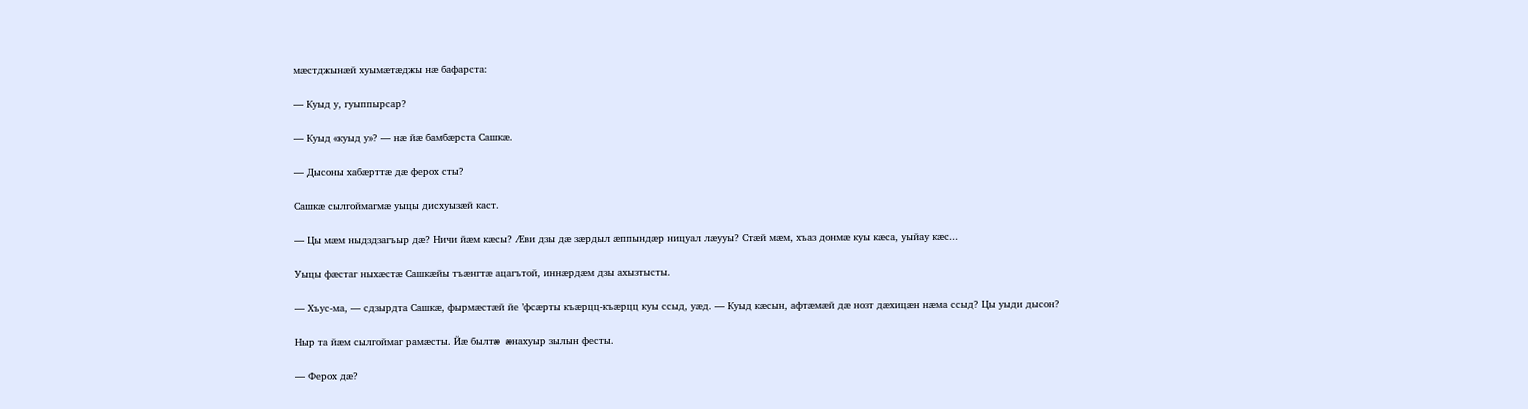мæстджынæй хуымæтæджы нæ бафарста:

— Куыд у, гуыппырсар?

— Куыд «куыд у»? — нæ йæ бамбæрста Сашкæ.

— Дысоны хабæрттæ дæ ферох сты?

Сашкæ сылгоймагмæ уыцы дисхуызæй каст.

— Цы мæм ныдздзагъыр дæ? Ничи йæм кæсы? Æви дзы дæ зæрдыл æппындæр ницуал лæууы? Стæй мæм, хъаз донмæ куы кæса, уыйау кæс...

Уыцы фæстаг ныхæстæ Сашкæйы тъæнгтæ ацагътой, иннæрдæм дзы ахызтысты.

— Хъус-ма, — сдзырдта Сашкæ, фырмæстæй йе ’фсæрты къæрцц-къæрцц куы ссыд, уæд. — Куыд кæсын, афтæмæй дæ нозт дæхицæн нæма ссыд? Цы уыди дысон?

Ныр та йæм сылгоймаг рамæсты. Йæ былтæ æнахуыр зылын фесты.

— Ферох дæ?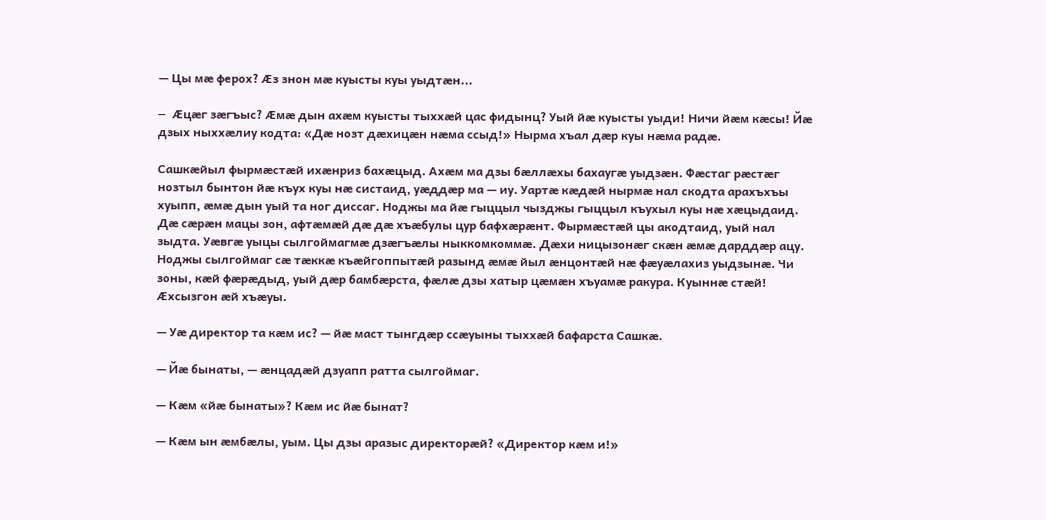— Цы мæ ферох? Æз знон мæ куысты куы уыдтæн...

— Æцæг зæгъыс? Æмæ дын ахæм куысты тыххæй цас фидынц? Уый йæ куысты уыди! Ничи йæм кæсы! Йæ дзых ныххæлиу кодта: «Дæ нозт дæхицæн нæма ссыд!» Нырма хъал дæр куы нæма радæ.

Сашкæйыл фырмæстæй ихæнриз бахæцыд. Ахæм ма дзы бæллæхы бахаугæ уыдзæн. Фæстаг рæстæг нозтыл бынтон йæ къух куы нæ систаид, уæддæр ма — иу. Уартæ кæдæй нырмæ нал скодта арахъхъы хуыпп, æмæ дын уый та ног диссаг. Ноджы ма йæ гыццыл чызджы гыццыл къухыл куы нæ хæцыдаид. Дæ сæрæн мацы зон, афтæмæй дæ дæ хъæбулы цур бафхæрæнт. Фырмæстæй цы акодтаид, уый нал зыдта. Уæвгæ уыцы сылгоймагмæ дзæгъæлы ныккомкоммæ. Дæхи ницызонæг скæн æмæ дарддæр ацу. Ноджы сылгоймаг сæ тæккæ къæйгоппытæй разынд æмæ йыл æнцонтæй нæ фæуæлахиз уыдзынæ. Чи зоны, кæй фæрæдыд, уый дæр бамбæрста, фæлæ дзы хатыр цæмæн хъуамæ ракура. Куыннæ стæй! Æхсызгон æй хъæуы.

— Уæ директор та кæм ис? — йæ маст тынгдæр ссæуыны тыххæй бафарста Сашкæ.

— Йæ бынаты, — æнцадæй дзуапп ратта сылгоймаг.

— Кæм «йæ бынаты»? Кæм ис йæ бынат?

— Кæм ын æмбæлы, уым. Цы дзы аразыс директорæй? «Директор кæм и!»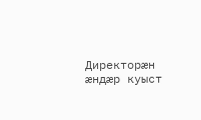Директорæн æндæр куыст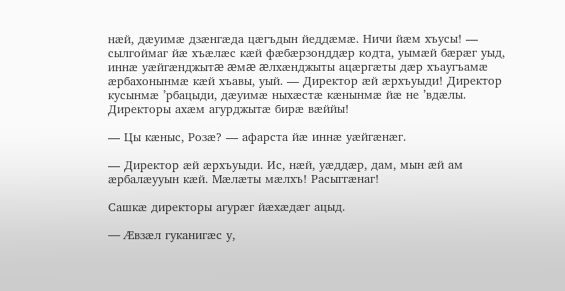нæй, дæуимæ дзæнгæда цæгъдын йеддæмæ. Ничи йæм хъусы! — сылгоймаг йæ хъæлæс кæй фæбæрзонддæр кодта, уымæй бæрæг уыд, иннæ уæйгæнджытæ æмæ æлхæнджыты ацæргæты дæр хъаугъамæ æрбахонынмæ кæй хъавы, уый. — Директор æй æрхъуыди! Директор кусынмæ ’рбацыди, дæуимæ ныхæстæ кæнынмæ йæ не ’вдæлы. Директоры ахæм агурджытæ бирæ вæййы!

— Цы кæныс, Розæ? — афарста йæ иннæ уæйгæнæг.

— Директор æй æрхъуыди. Ис, нæй, уæддæр, дам, мын æй ам æрбалæууын кæй. Мæлæты мæлхъ! Расыггæнаг!

Сашкæ директоры агурæг йæхæдæг ацыд.

— Æвзæл гуканигæс у,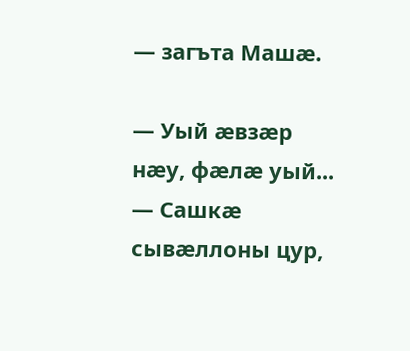— загъта Машæ.

— Уый æвзæр нæу, фæлæ уый... — Сашкæ сывæллоны цур,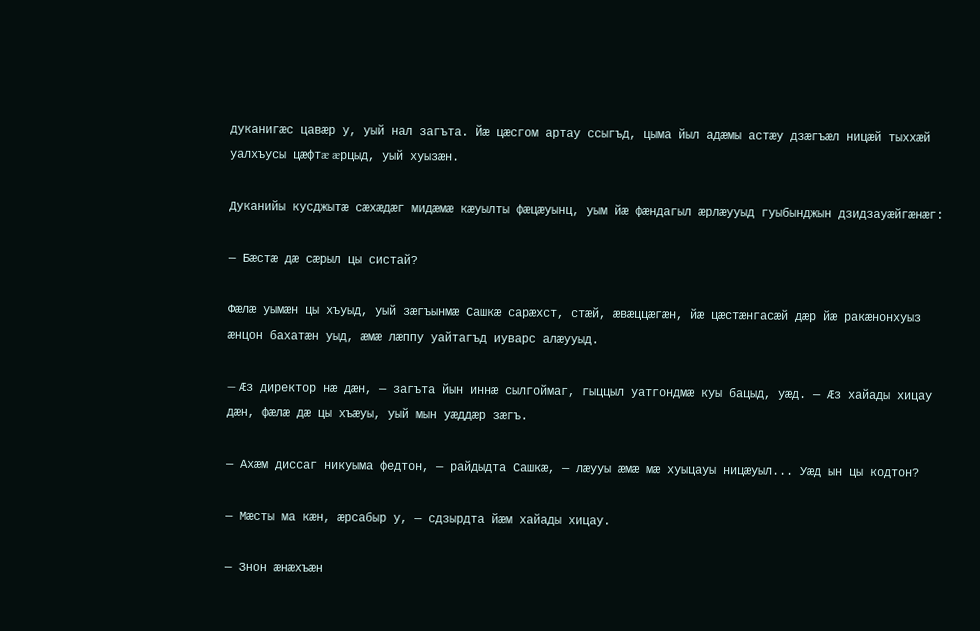дуканигæс цавæр у, уый нал загъта. Йæ цæсгом артау ссыгъд, цыма йыл адæмы астæу дзæгъæл ницæй тыххæй уалхъусы цæфтæ æрцыд, уый хуызæн.

Дуканийы кусджытæ сæхæдæг мидæмæ кæуылты фæцæуынц, уым йæ фæндагыл æрлæууыд гуыбынджын дзидзауæйгæнæг:

— Бæстæ дæ сæрыл цы систай?

Фæлæ уымæн цы хъуыд, уый зæгъынмæ Сашкæ сарæхст, стæй, æвæццæгæн, йæ цæстæнгасæй дæр йæ ракæнонхуыз æнцон бахатæн уыд, æмæ лæппу уайтагъд иуварс алæууыд.

— Æз директор нæ дæн, — загъта йын иннæ сылгоймаг, гыццыл уатгондмæ куы бацыд, уæд. — Æз хайады хицау дæн, фæлæ дæ цы хъæуы, уый мын уæддæр зæгъ.

— Ахæм диссаг никуыма федтон, — райдыдта Сашкæ, — лæууы æмæ мæ хуыцауы ницæуыл... Уæд ын цы кодтон?

— Мæсты ма кæн, æрсабыр у, — сдзырдта йæм хайады хицау.

— Знон æнæхъæн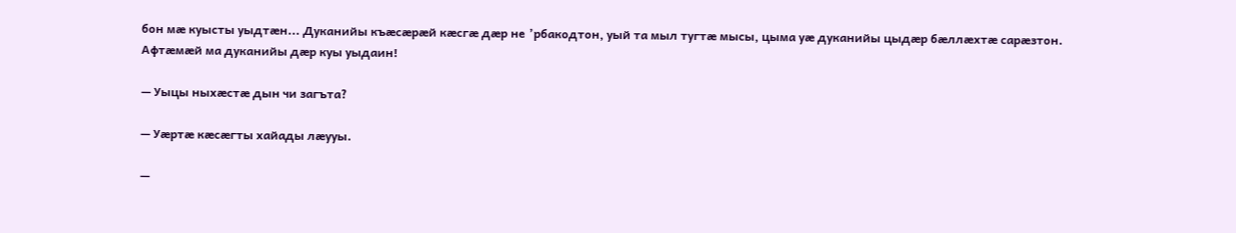бон мæ куысты уыдтæн... Дуканийы къæсæрæй кæсгæ дæр не ’рбакодтон, уый та мыл тугтæ мысы, цыма уæ дуканийы цыдæр бæллæхтæ сарæзтон. Афтæмæй ма дуканийы дæр куы уыдаин!

— Уыцы ныхæстæ дын чи загъта?

— Уæртæ кæсæгты хайады лæууы.

—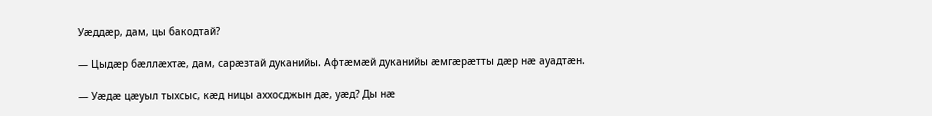Уæддæр, дам, цы бакодтай?

— Цыдæр бæллæхтæ, дам, сарæзтай дуканийы. Афтæмæй дуканийы æмгæрæтты дæр нæ ауадтæн.

— Уæдæ цæуыл тыхсыс, кæд ницы аххосджын дæ, уæд? Ды нæ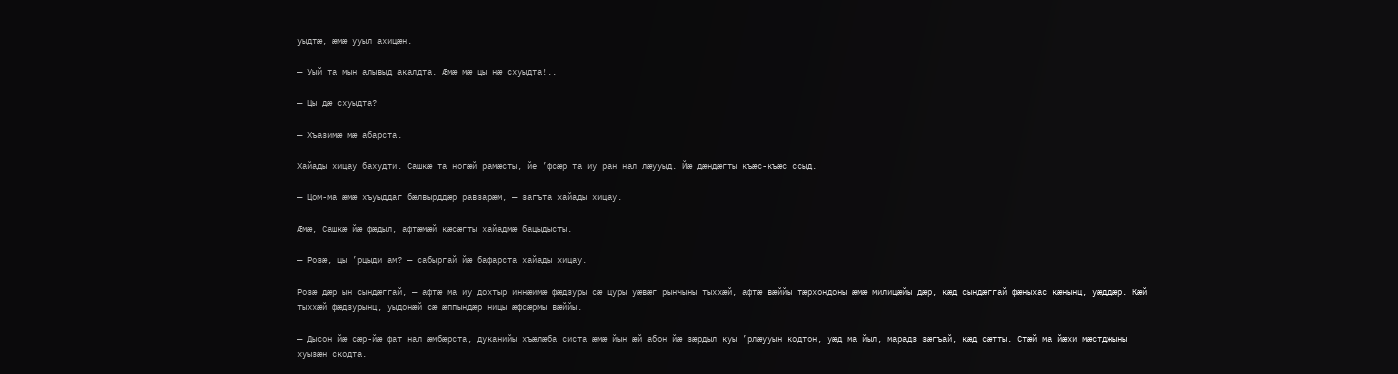уыдтæ, æмæ ууыл ахицæн.

— Уый та мын алывыд акалдта. Æмæ мæ цы нæ схуыдта!..

— Цы дæ схуыдта?

— Хъазимæ мæ абарста.

Хайады хицау бахудти. Сашкæ та ногæй рамæсты, йе ’фсæр та иу ран нал лæууыд. Йæ дæндæгты къæс-къæс ссыд.

— Цом-ма æмæ хъуыддаг бæлвырддæр равзарæм, — загъта хайады хицау.

Æмæ, Сашкæ йæ фæдыл, афтæмæй кæсæгты хайадмæ бацыдысты.

— Розæ, цы ’рцыди ам? — сабыргай йæ бафарста хайады хицау.

Розæ дæр ын сындæггай, — афтæ ма иу дохтыр иннæимæ фæдзуры сæ цуры уæвæг рынчыны тыххæй, афтæ вæййы тæрхондоны æмæ милицæйы дæр, кæд сындæггай фæныхас кæнынц, уæддæр. Кæй тыххæй фæдзурынц, уыдонæй сæ æппындæр ницы æфсæрмы вæййы.

— Дысон йæ сæр-йæ фат нал æмбæрста, дуканийы хъæлæба систа æмæ йын æй абон йæ зæрдыл куы ’рлæууын кодтон, уæд ма йыл, марадз зæгъай, кæд сæтты. Стæй ма йæхи мæстджыны хуызæн скодта.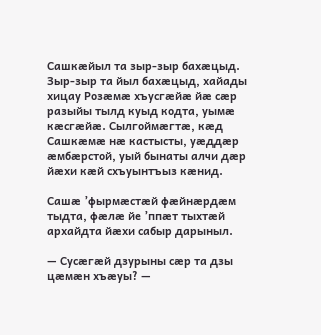Сашкæйыл та зыр-зыр бахæцыд. Зыр-зыр та йыл бахæцыд, хайады хицау Розæмæ хъусгæйæ йæ сæр разыйы тылд куыд кодта, уымæ кæсгæйæ. Сылгоймæгтæ, кæд Сашкæмæ нæ кастысты, уæддæр æмбæрстой, уый бынаты алчи дæр йæхи кæй схъуынтъыз кæнид.

Сашæ ’фырмæстæй фæйнæрдæм тыдта, фæлæ йе ’ппæт тыхтæй архайдта йæхи сабыр дарыныл.

— Сусæгæй дзурыны сæр та дзы цæмæн хъæуы? —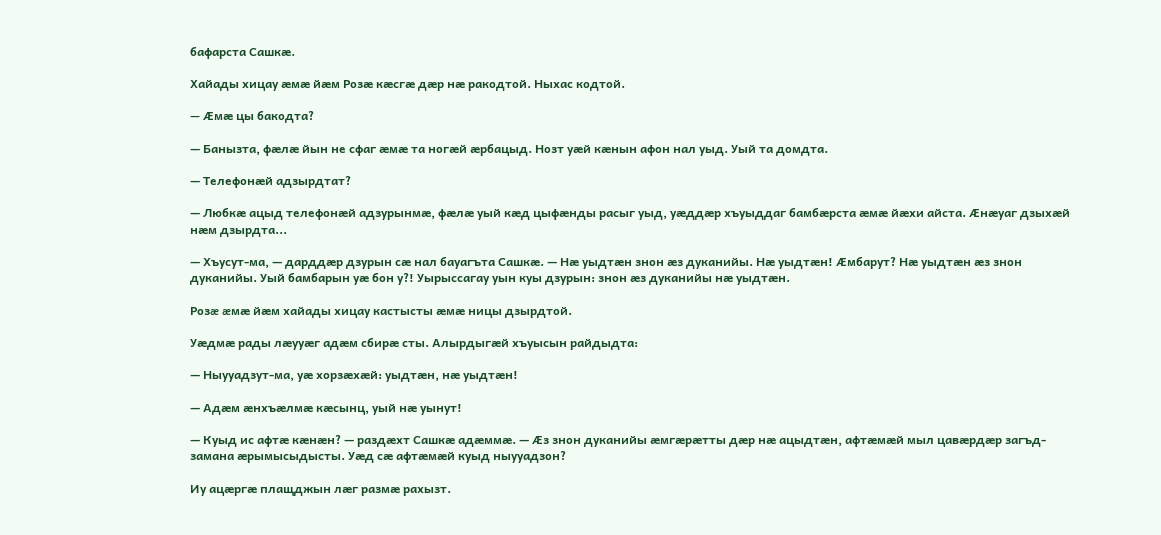бафарста Сашкæ.

Хайады хицау æмæ йæм Розæ кæсгæ дæр нæ ракодтой. Ныхас кодтой.

— Æмæ цы бакодта?

— Банызта, фæлæ йын не сфаг æмæ та ногæй æрбацыд. Нозт уæй кæнын афон нал уыд. Уый та домдта.

— Телефонæй адзырдтат?

— Любкæ ацыд телефонæй адзурынмæ, фæлæ уый кæд цыфæнды расыг уыд, уæддæр хъуыддаг бамбæрста æмæ йæхи айста. Æнæуаг дзыхæй нæм дзырдта...

— Хъусут-ма, — дарддæр дзурын сæ нал бауагъта Сашкæ. — Нæ уыдтæн знон æз дуканийы. Нæ уыдтæн! Æмбарут? Нæ уыдтæн æз знон дуканийы. Уый бамбарын уæ бон у?! Уырыссагау уын куы дзурын: знон æз дуканийы нæ уыдтæн.

Розæ æмæ йæм хайады хицау кастысты æмæ ницы дзырдтой.

Уæдмæ рады лæууæг адæм сбирæ сты. Алырдыгæй хъуысын райдыдта:

— Ныууадзут-ма, уæ хорзæхæй: уыдтæн, нæ уыдтæн!

— Адæм æнхъæлмæ кæсынц, уый нæ уынут!

— Куыд ис афтæ кæнæн? — раздæхт Сашкæ адæммæ. — Æз знон дуканийы æмгæрæтты дæр нæ ацыдтæн, афтæмæй мыл цавæрдæр загъд-замана æрымысыдысты. Уæд сæ афтæмæй куыд ныууадзон?

Иу ацæргæ плащджын лæг размæ рахызт.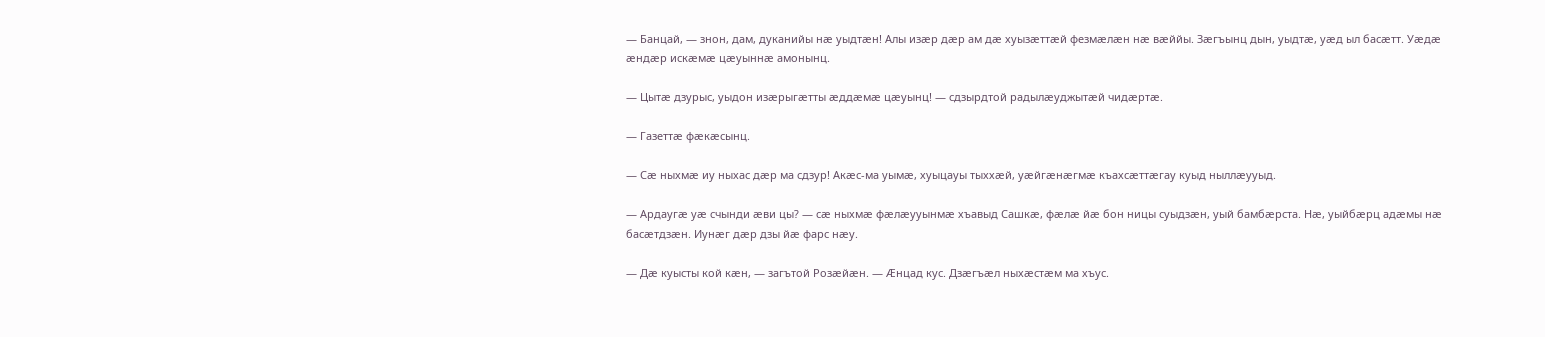— Банцай, — знон, дам, дуканийы нæ уыдтæн! Алы изæр дæр ам дæ хуызæттæй фезмæлæн нæ вæййы. Зæгъынц дын, уыдтæ, уæд ыл басæтт. Уæдæ æндæр искæмæ цæуыннæ амонынц.

— Цытæ дзурыс, уыдон изæрыгæтты æддæмæ цæуынц! — сдзырдтой радылæуджытæй чидæртæ.

— Газеттæ фæкæсынц.

— Сæ ныхмæ иу ныхас дæр ма сдзур! Акæс-ма уымæ, хуыцауы тыххæй, уæйгæнæгмæ къахсæттæгау куыд ныллæууыд.

— Ардаугæ уæ счынди æви цы? — сæ ныхмæ фæлæууынмæ хъавыд Сашкæ, фæлæ йæ бон ницы суыдзæн, уый бамбæрста. Нæ, уыйбæрц адæмы нæ басæтдзæн. Иунæг дæр дзы йæ фарс нæу.

— Дæ куысты кой кæн, — загътой Розæйæн. — Æнцад кус. Дзæгъæл ныхæстæм ма хъус.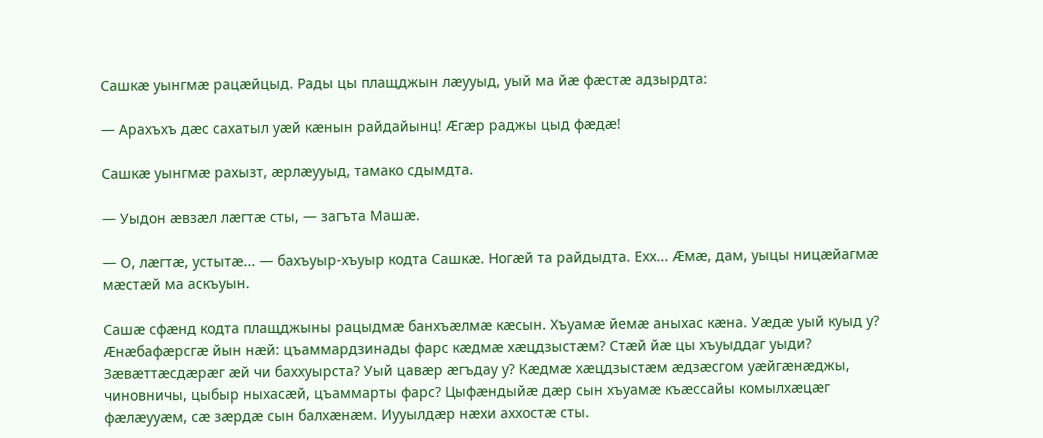Сашкæ уынгмæ рацæйцыд. Рады цы плащджын лæууыд, уый ма йæ фæстæ адзырдта:

— Арахъхъ дæс сахатыл уæй кæнын райдайынц! Æгæр раджы цыд фæдæ!

Сашкæ уынгмæ рахызт, æрлæууыд, тамако сдымдта.

— Уыдон æвзæл лæгтæ сты, — загъта Машæ.

— О, лæгтæ, устытæ... — бахъуыр-хъуыр кодта Сашкæ. Ногæй та райдыдта. Ехх... Æмæ, дам, уыцы ницæйагмæ мæстæй ма аскъуын.

Сашæ сфæнд кодта плащджыны рацыдмæ банхъæлмæ кæсын. Хъуамæ йемæ аныхас кæна. Уæдæ уый куыд у? Æнæбафæрсгæ йын нæй: цъаммардзинады фарс кæдмæ хæцдзыстæм? Стæй йæ цы хъуыддаг уыди? Зæвæттæсдæрæг æй чи баххуырста? Уый цавæр æгъдау у? Кæдмæ хæцдзыстæм æдзæсгом уæйгæнæджы, чиновничы, цыбыр ныхасæй, цъаммарты фарс? Цыфæндыйæ дæр сын хъуамæ къæссайы комылхæцæг фæлæууæм, сæ зæрдæ сын балхæнæм. Иууылдæр нæхи аххостæ сты.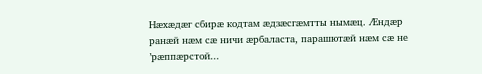Нæхæдæг сбирæ кодтам æдзæсгæмтты нымæц. Æндæр ранæй нæм сæ ничи æрбаласта, парашютæй нæм сæ не ’рæппæрстой...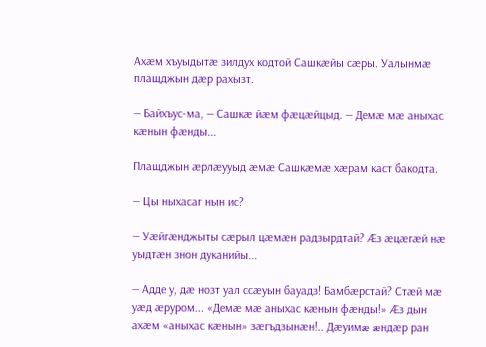Ахæм хъуыдытæ зилдух кодтой Сашкæйы сæры. Уалынмæ плащджын дæр рахызт.

— Байхъус-ма, — Сашкæ йæм фæцæйцыд. — Демæ мæ аныхас кæнын фæнды...

Плащджын æрлæууыд æмæ Сашкæмæ хæрам каст бакодта.

— Цы ныхасаг нын ис?

— Уæйгæнджыты сæрыл цæмæн радзырдтай? Æз æцæгæй нæ уыдтæн знон дуканийы...

— Адде у, дæ нозт уал ссæуын бауадз! Бамбæрстай? Стæй мæ уæд æруром... «Демæ мæ аныхас кæнын фæнды!» Æз дын ахæм «аныхас кæнын» зæгъдзынæн!.. Дæуимæ æндæр ран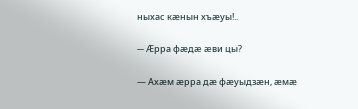ныхас кæнын хъæуы!..

— Æрра фæдæ æви цы?

— Ахæм æрра дæ фæуыдзæн, æмæ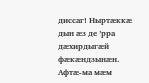диссаг! Ныртæккæ дын æз де ’рра дæхирдыгæй фæкæндзынæн. Афтæ-ма мæм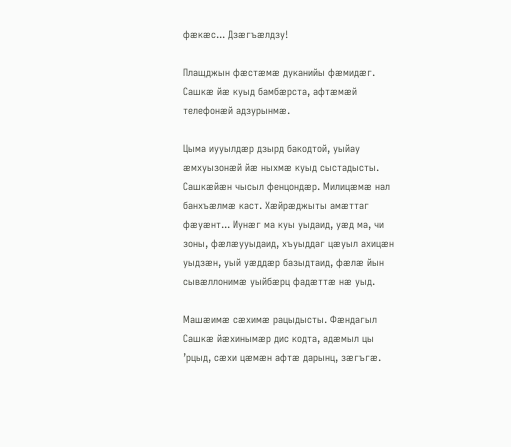фæкæс... Дзæгъæлдзу!

Плащджын фæстæмæ дуканийы фæмидæг. Сашкæ йæ куыд бамбæрста, афтæмæй телефонæй адзурынмæ.

Цыма иууылдæр дзырд бакодтой, уыйау æмхуызонæй йæ ныхмæ куыд сыстадысты. Сашкæйæн чысыл фенцондæр. Милицæмæ нал банхъæлмæ каст. Хæйрæджыты амæттаг фæуæнт... Иунæг ма куы уыдаид, уæд ма, чи зоны, фæлæууыдаид, хъуыддаг цæуыл ахицæн уыдзæн, уый уæддæр базыдтаид, фæлæ йын сывæллонимæ уыйбæрц фадæттæ нæ уыд.

Машæимæ сæхимæ рацыдысты. Фæндагыл Сашкæ йæхинымæр дис кодта, адæмыл цы ’рцыд, сæхи цæмæн афтæ дарынц, зæгъгæ.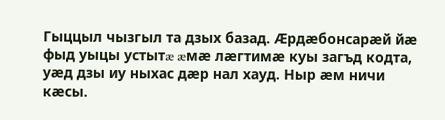Гыццыл чызгыл та дзых базад. Æрдæбонсарæй йæ фыд уыцы устытæ æмæ лæгтимæ куы загъд кодта, уæд дзы иу ныхас дæр нал хауд. Ныр æм ничи кæсы.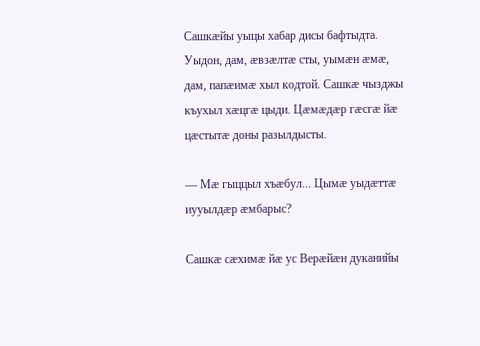Сашкæйы уыцы хабар дисы бафтыдта. Уыдон, дам, æвзæлтæ сты, уымæн æмæ, дам, папæимæ хыл кодтой. Сашкæ чызджы къухыл хæцгæ цыди. Цæмæдæр гæсгæ йæ цæстытæ доны разылдысты.

— Мæ гыццыл хъæбул... Цымæ уыдæттæ иууылдæр æмбарыс?

Сашкæ сæхимæ йæ ус Верæйæн дуканийы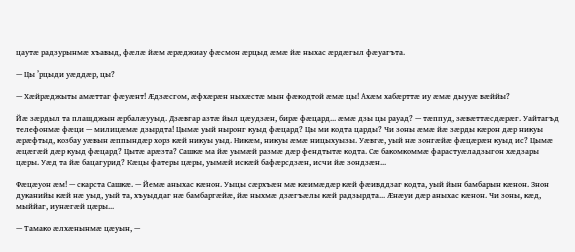цаутæ радзурынмæ хъавыд, фæлæ йæм æрæджиау фæсмон æрцыд æмæ йæ ныхас æрдæгыл фæуагъта.

— Цы ’рцыди уæддæр, цы?

— Хæйрæджыты амæттаг фæуæнт! Æдзæсгом, æфхæрæн ныхæстæ мын фæкодтой æмæ цы! Ахæм хабæрттæ иу æмæ дыууæ вæййы?

Йæ зæрдыл та плащджын æрбалæууыд. Дзæвгар азтæ йыл цæудзæн, бирæ фæцард... æмæ дзы цы рауад? — тæппуд, зæвæттæсдæрæг. Уайтагъд телефонмæ фæци — милицæмæ дзырдта! Цымæ уый ныронг куыд фæцард? Цы ми кодта царды? Чи зоны æмæ йæ зæрды кæрон дæр никуы æрæфтыд, козбау уæвын æппындæр хорз кæй никуы уыд. Никæм, никуы æмæ ницыхуызы. Уæвгæ, уый нæ зонгæйæ фæцæрæн куыд ис? Цымæ æцæгæй дæр куыд фæцард? Цытæ арæзта? Сашкæ ма йæ уымæй размæ дæр фендтытæ кодта. Сæ бакомкоммæ фарастуæладзыгон хæдзары цæры. Уæд та йæ бацагурид? Кæцы фатеры цæры, уымæй искæй бафæрсдзæн, исчи йæ зондзæн...

Фæцæуон æм! — скарста Сашкæ. — Йемæ аныхас кæнон. Уыцы сæрхъæн мæ кæимæдæр кæй фæивддзаг кодта, уый йын бамбарын кæнон. Знон дуканийы кæй нæ уыд, уый та, хъуыддаг нæ бамбаргæйæ, йæ ныхмæ дзæгъæлы кæй радзырдта... Æнæуи дæр аныхас кæнон. Чи зоны, кæд, мыййаг, иунæгæй цæры...

— Тамако æлхæнынмæ цæуын, —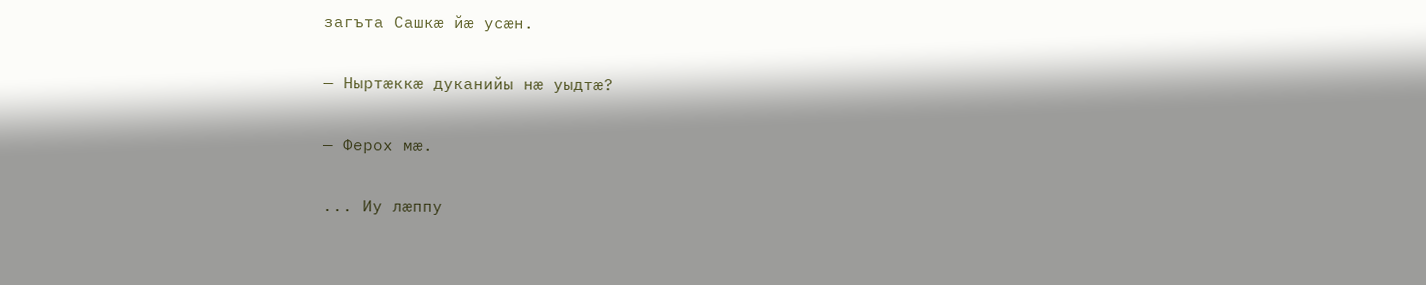загъта Сашкæ йæ усæн.

— Ныртæккæ дуканийы нæ уыдтæ?

— Ферох мæ.

... Иу лæппу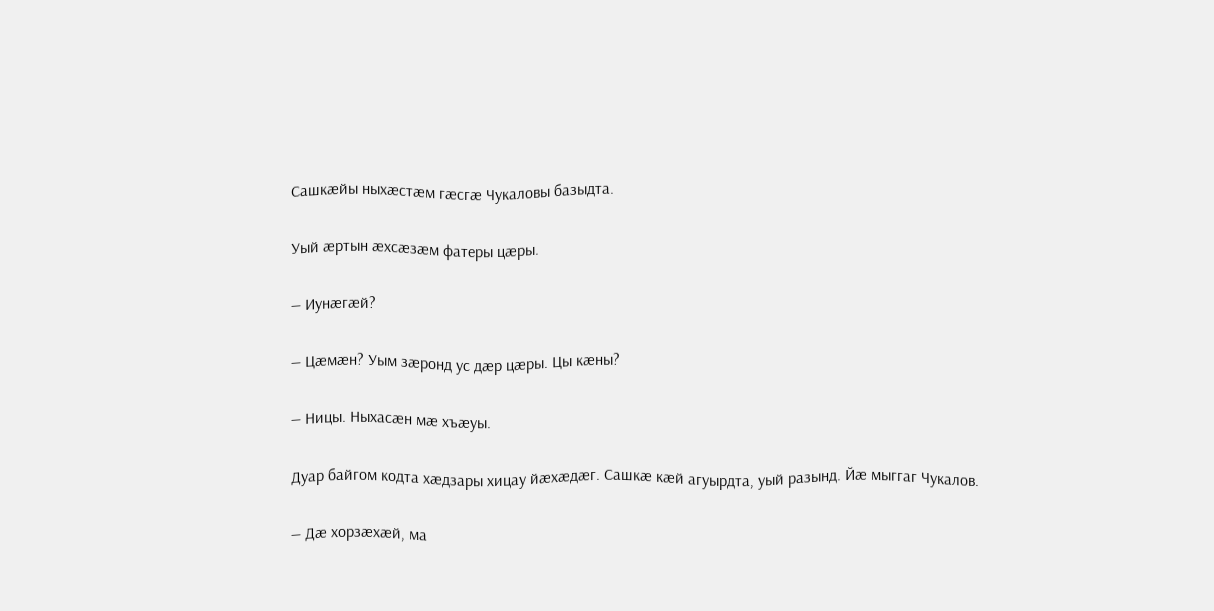Сашкæйы ныхæстæм гæсгæ Чукаловы базыдта.

Уый æртын æхсæзæм фатеры цæры.

— Иунæгæй?

— Цæмæн? Уым зæронд ус дæр цæры. Цы кæны?

— Ницы. Ныхасæн мæ хъæуы.

Дуар байгом кодта хæдзары хицау йæхæдæг. Сашкæ кæй агуырдта, уый разынд. Йæ мыггаг Чукалов.

— Дæ хорзæхæй, ма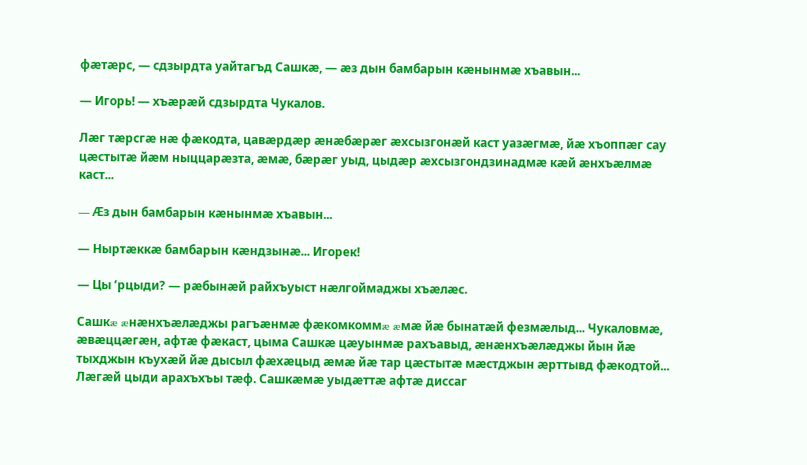фæтæрс, — сдзырдта уайтагъд Сашкæ, — æз дын бамбарын кæнынмæ хъавын...

— Игорь! — хъæрæй сдзырдта Чукалов.

Лæг тæрсгæ нæ фæкодта, цавæрдæр æнæбæрæг æхсызгонæй каст уазæгмæ, йæ хъоппæг сау цæстытæ йæм ныццарæзта, æмæ, бæрæг уыд, цыдæр æхсызгондзинадмæ кæй æнхъæлмæ каст...

— Æз дын бамбарын кæнынмæ хъавын...

— Ныртæккæ бамбарын кæндзынæ... Игорек!

— Цы ’рцыди? — рæбынæй райхъуыст нæлгоймаджы хъæлæс.

Сашкæ æнæнхъæлæджы рагъæнмæ фæкомкоммæ æмæ йæ бынатæй фезмæлыд... Чукаловмæ, æвæццæгæн, афтæ фæкаст, цыма Сашкæ цæуынмæ рахъавыд, æнæнхъæлæджы йын йæ тыхджын къухæй йæ дысыл фæхæцыд æмæ йæ тар цæстытæ мæстджын æрттывд фæкодтой... Лæгæй цыди арахъхъы тæф. Сашкæмæ уыдæттæ афтæ диссаг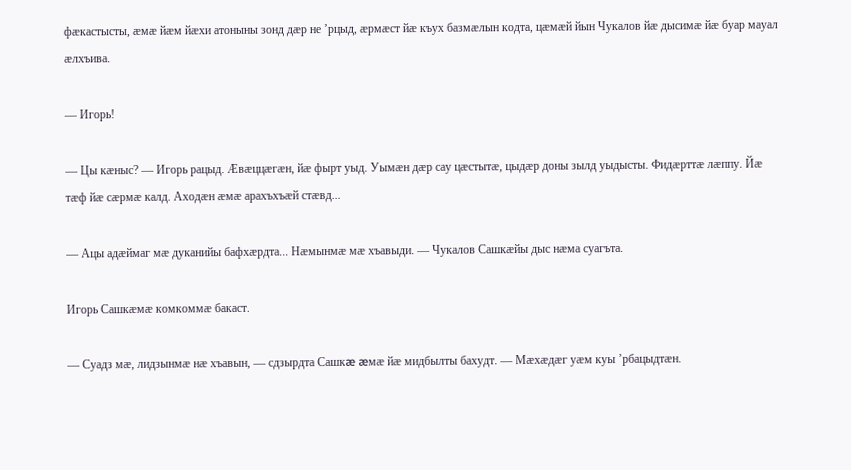фæкастысты, æмæ йæм йæхи атоныны зонд дæр не ’рцыд, æрмæст йæ къух базмæлын кодта, цæмæй йын Чукалов йæ дысимæ йæ буар мауал æлхъива.

— Игорь!

— Цы кæныс? — Игорь рацыд. Æвæццæгæн, йæ фырт уыд. Уымæн дæр сау цæстытæ, цыдæр доны зылд уыдысты. Фидæрттæ лæппу. Йæ тæф йæ сæрмæ калд. Аходæн æмæ арахъхъæй стæвд...

— Ацы адæймаг мæ дуканийы бафхæрдта... Нæмынмæ мæ хъавыди. — Чукалов Сашкæйы дыс нæма суагъта.

Игорь Сашкæмæ комкоммæ бакаст.

— Суадз мæ, лидзынмæ нæ хъавын, — сдзырдта Сашкæ æмæ йæ мидбылты бахудт. — Мæхæдæг уæм куы ’рбацыдтæн.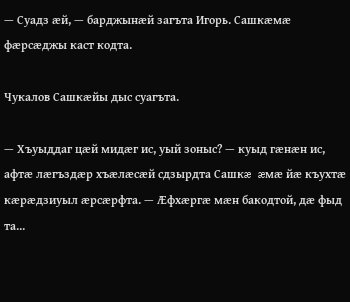— Суадз æй, — барджынæй загъта Игорь. Сашкæмæ фæрсæджы каст кодта.

Чукалов Сашкæйы дыс суагъта.

— Хъуыддаг цæй мидæг ис, уый зоныс? — куыд гæнæн ис, афтæ лæгъздæр хъæлæсæй сдзырдта Сашкæ æмæ йæ къухтæ кæрæдзиуыл æрсæрфта. — Æфхæргæ мæн бакодтой, дæ фыд та...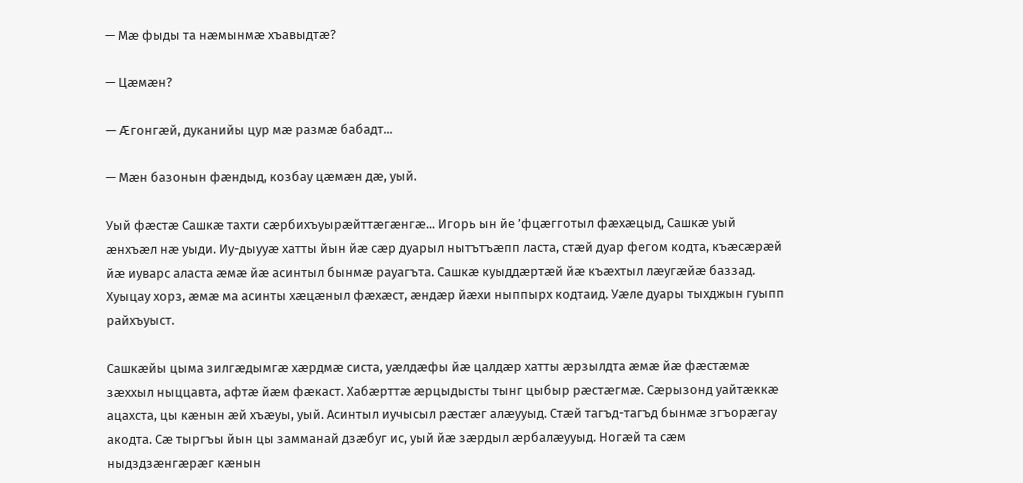— Мæ фыды та нæмынмæ хъавыдтæ?

— Цæмæн?

— Æгонгæй, дуканийы цур мæ размæ бабадт...

— Мæн базонын фæндыд, козбау цæмæн дæ, уый.

Уый фæстæ Сашкæ тахти сæрбихъуырæйттæгæнгæ... Игорь ын йе ’фцæгготыл фæхæцыд, Сашкæ уый æнхъæл нæ уыди. Иу-дыууæ хатты йын йæ сæр дуарыл нытътъæпп ласта, стæй дуар фегом кодта, къæсæрæй йæ иуварс аласта æмæ йæ асинтыл бынмæ рауагъта. Сашкæ куыддæртæй йæ къæхтыл лæугæйæ баззад. Хуыцау хорз, æмæ ма асинты хæцæныл фæхæст, æндæр йæхи ныппырх кодтаид. Уæле дуары тыхджын гуыпп райхъуыст.

Сашкæйы цыма зилгæдымгæ хæрдмæ систа, уæлдæфы йæ цалдæр хатты æрзылдта æмæ йæ фæстæмæ зæххыл ныццавта, афтæ йæм фæкаст. Хабæрттæ æрцыдысты тынг цыбыр рæстæгмæ. Сæрызонд уайтæккæ ацахста, цы кæнын æй хъæуы, уый. Асинтыл иучысыл рæстæг алæууыд. Стæй тагъд-тагъд бынмæ згъорæгау акодта. Сæ тыргъы йын цы замманай дзæбуг ис, уый йæ зæрдыл æрбалæууыд. Ногæй та сæм ныдздзæнгæрæг кæнын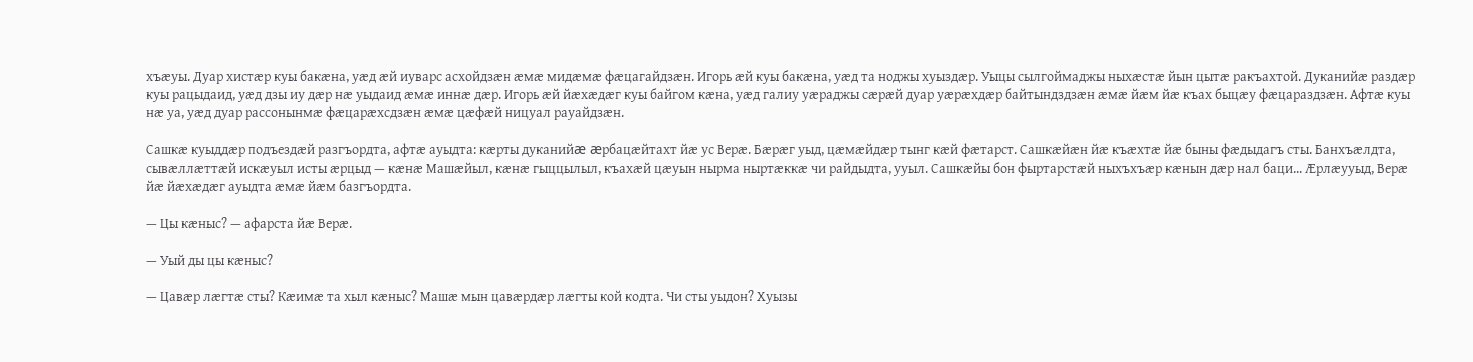хъæуы. Дуар хистæр куы бакæна, уæд æй иуварс асхойдзæн æмæ мидæмæ фæцагайдзæн. Игорь æй куы бакæна, уæд та ноджы хуыздæр. Уыцы сылгоймаджы ныхæстæ йын цытæ ракъахтой. Дуканийæ раздæр куы рацыдаид, уæд дзы иу дæр нæ уыдаид æмæ иннæ дæр. Игорь æй йæхæдæг куы байгом кæна, уæд галиу уæраджы сæрæй дуар уæрæхдæр байтындздзæн æмæ йæм йæ къах быцæу фæцараздзæн. Афтæ куы нæ уа, уæд дуар рассонынмæ фæцарæхсдзæн æмæ цæфæй ницуал рауайдзæн.

Сашкæ куыддæр подъездæй разгъордта, афтæ ауыдта: кæрты дуканийæ æрбацæйтахт йæ ус Верæ. Бæрæг уыд, цæмæйдæр тынг кæй фæтарст. Сашкæйæн йæ къæхтæ йæ быны фæдыдагъ сты. Банхъæлдта, сывæллæттæй искæуыл исты æрцыд — кæнæ Машæйыл, кæнæ гыццылыл, къахæй цæуын нырма ныртæккæ чи райдыдта, ууыл. Сашкæйы бон фыртарстæй ныхъхъæр кæнын дæр нал баци... Æрлæууыд, Верæ йæ йæхæдæг ауыдта æмæ йæм базгъордта.

— Цы кæныс? — афарста йæ Верæ.

— Уый ды цы кæныс?

— Цавæр лæгтæ сты? Кæимæ та хыл кæныс? Машæ мын цавæрдæр лæгты кой кодта. Чи сты уыдон? Хуызы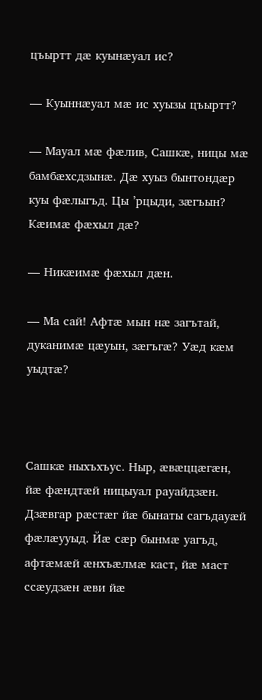цъыртт дæ куынæуал ис?

— Куыннæуал мæ ис хуызы цъыртт?

— Мауал мæ фæлив, Сашкæ, ницы мæ бамбæхсдзынæ. Дæ хуыз бынтондæр куы фæлыгъд. Цы ’рцыди, зæгъын? Кæимæ фæхыл дæ?

— Никæимæ фæхыл дæн.

— Ма сай! Афтæ мын нæ загътай, дуканимæ цæуын, зæгъгæ? Уæд кæм уыдтæ?



Сашкæ ныхъхъус. Ныр, æвæццæгæн, йæ фæндтæй ницыуал рауайдзæн. Дзæвгар рæстæг йæ бынаты сагъдауæй фæлæууыд. Йæ сæр бынмæ уагъд, афтæмæй æнхъæлмæ каст, йæ маст ссæудзæн æви йæ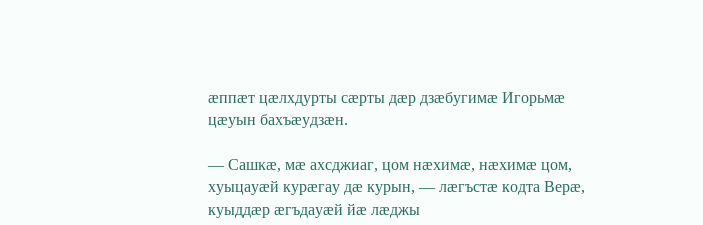æппæт цæлхдурты сæрты дæр дзæбугимæ Игорьмæ цæуын бахъæудзæн.

— Сашкæ, мæ ахсджиаг, цом нæхимæ, нæхимæ цом, хуыцауæй курæгау дæ курын, — лæгъстæ кодта Верæ, куыддæр æгъдауæй йæ лæджы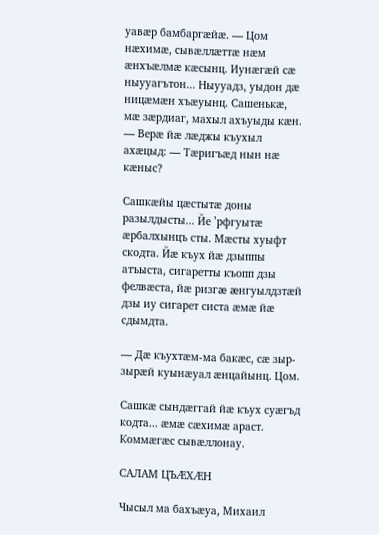уавæр бамбаргæйæ. — Цом нæхимæ, сывæллæттæ нæм æнхъæлмæ кæсынц. Иунæгæй сæ ныууагътон... Ныууадз, уыдон дæ ницæмæн хъæуынц. Сашенькæ, мæ зæрдиаг, махыл ахъуыды кæн. — Верæ йæ лæджы къухыл ахæцыд: — Тæригъæд нын нæ кæныс?

Сашкæйы цæстытæ доны разылдысты... Йе ’рфгуытæ æрбалхынцъ сты. Мæсты хуыфт скодта. Йæ къух йæ дзыппы атъыста, сигаретты къопп дзы фелвæста, йæ ризгæ æнгуылдзтæй дзы иу сигарет систа æмæ йæ сдымдта.

— Дæ къухтæм-ма бакæс, сæ зыр-зырæй куынæуал æнцайынц. Цом.

Сашкæ сындæггай йæ къух суæгъд кодта... æмæ сæхимæ араст. Коммæгæс сывæллонау.

САЛАМ ЦЪÆХÆН

Чысыл ма бахъæуа, Михаил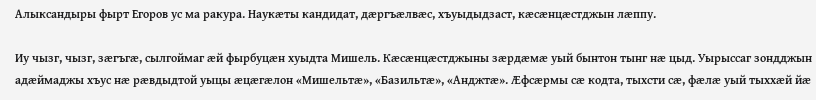Алыксандыры фырт Егоров ус ма ракура. Наукæты кандидат, дæргъæлвæс, хъуыдыдзаст, кæсæнцæстджын лæппу.

Иу чызг, чызг, зæгъгæ, сылгоймаг æй фырбуцæн хуыдта Мишель. Кæсæнцæстджыны зæрдæмæ уый бынтон тынг нæ цыд. Уырыссаг зондджын адæймаджы хъус нæ рæвдыдтой уыцы æцæгæлон «Мишельтæ», «Базильтæ», «Анджтæ». Æфсæрмы сæ кодта, тыхсти сæ, фæлæ уый тыххæй йæ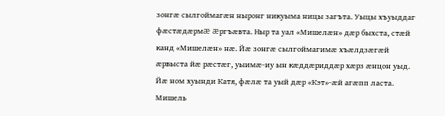зонгæ сылгоймагæн ныронг никуыма ницы загъта. Уыцы хъуыддаг фæстæдæрмæ æргъæвта. Ныр та уал «Мишелæн» дæр быхста, стæй канд «Мишелæн» нæ. Йæ зонгæ сылгоймагимæ хъæлдзæгæй æрвыста йæ рæстæг, уыимæ-иу ын кæддæриддæр хæрз æнцон уыд. Йæ ном хуынди Катя, фæлæ та уый дæр «Кэт»-æй агæпп ласта. Мишель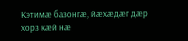Кэтимæ базонгæ, йæхæдæг дæр хорз кæй нæ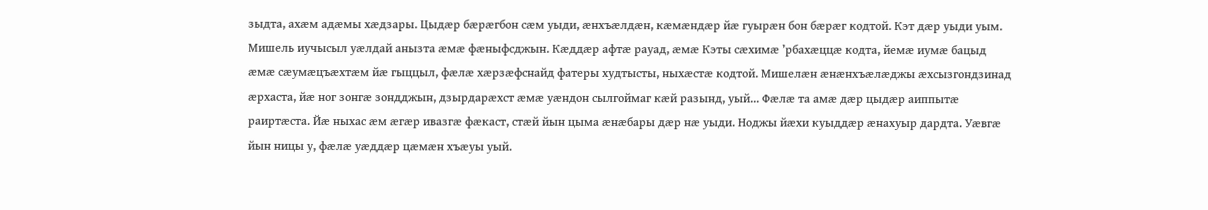зыдта, ахæм адæмы хæдзары. Цыдæр бæрæгбон сæм уыди, æнхъæлдæн, кæмæндæр йæ гуырæн бон бæрæг кодтой. Кэт дæр уыди уым. Мишель иучысыл уæлдай анызта æмæ фæныфсджын. Кæддæр афтæ рауад, æмæ Кэты сæхимæ ’рбахæццæ кодта, йемæ иумæ бацыд æмæ сæумæцъæхтæм йæ гыццыл, фæлæ хæрзæфснайд фатеры худтысты, ныхæстæ кодтой. Мишелæн æнæнхъæлæджы æхсызгондзинад æрхаста, йæ ног зонгæ зондджын, дзырдарæхст æмæ уæндон сылгоймаг кæй разынд, уый... Фæлæ та амæ дæр цыдæр аиппытæ раиртæста. Йæ ныхас æм æгæр ивазгæ фæкаст, стæй йын цыма æнæбары дæр нæ уыди. Ноджы йæхи куыддæр æнахуыр дардта. Уæвгæ йын ницы у, фæлæ уæддæр цæмæн хъæуы уый.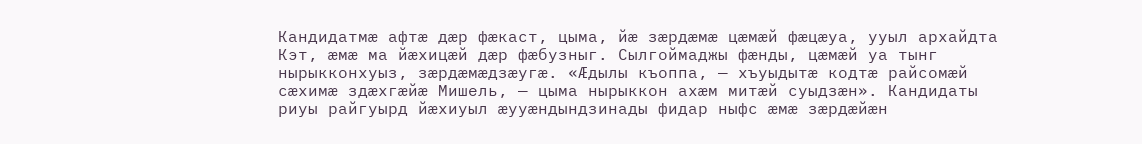Кандидатмæ афтæ дæр фæкаст, цыма, йæ зæрдæмæ цæмæй фæцæуа, ууыл архайдта Кэт, æмæ ма йæхицæй дæр фæбузныг. Сылгоймаджы фæнды, цæмæй уа тынг нырыкконхуыз, зæрдæмæдзæугæ. «Æдылы къоппа, — хъуыдытæ кодтæ райсомæй сæхимæ здæхгæйæ Мишель, — цыма нырыккон ахæм митæй суыдзæн». Кандидаты риуы райгуырд йæхиуыл æууæндындзинады фидар ныфс æмæ зæрдæйæн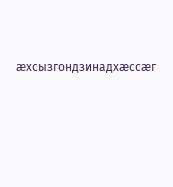æхсызгондзинадхæссæг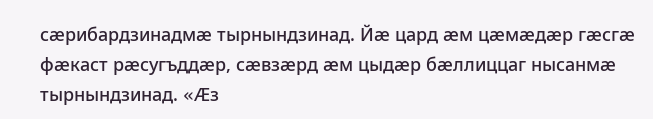сæрибардзинадмæ тырнындзинад. Йæ цард æм цæмæдæр гæсгæ фæкаст рæсугъддæр, сæвзæрд æм цыдæр бæллиццаг нысанмæ тырнындзинад. «Æз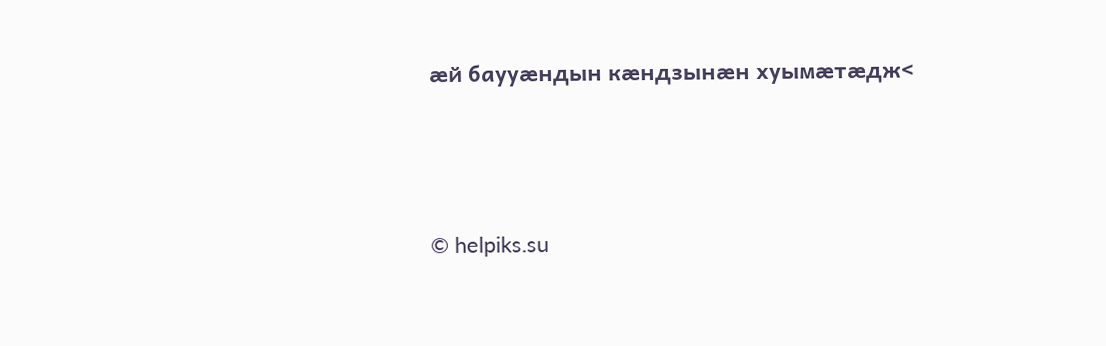æй баууæндын кæндзынæн хуымæтæдж<





© helpiks.su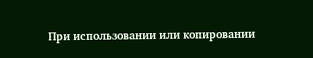При использовании или копировании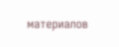материалов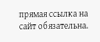прямая ссылка на сайт обязательна.